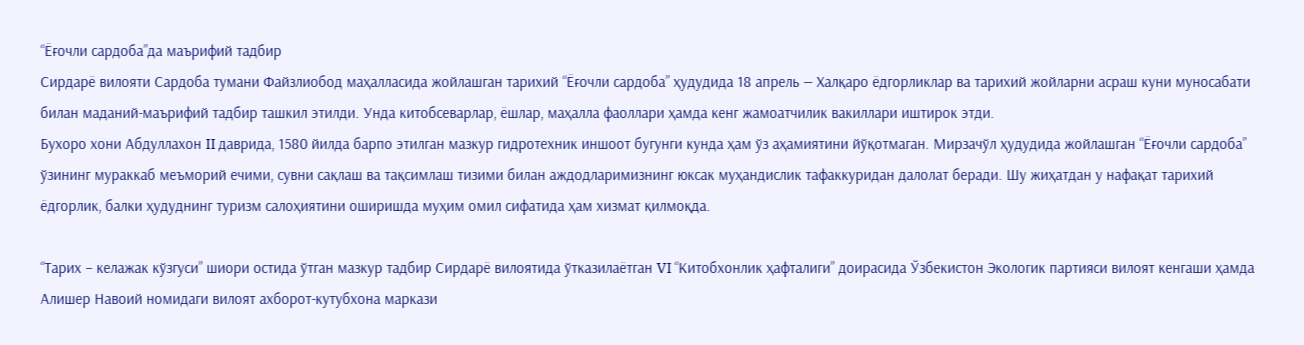“Ёғочли сардоба”да маърифий тадбир
Сирдарё вилояти Сардоба тумани Файзлиобод маҳалласида жойлашган тарихий “Ёғочли сардоба” ҳудудида 18 апрель — Халқаро ёдгорликлар ва тарихий жойларни асраш куни муносабати билан маданий-маърифий тадбир ташкил этилди. Унда китобсеварлар, ёшлар, маҳалла фаоллари ҳамда кенг жамоатчилик вакиллари иштирок этди.
Бухоро хони Абдуллахон II даврида, 1580 йилда барпо этилган мазкур гидротехник иншоот бугунги кунда ҳам ўз аҳамиятини йўқотмаган. Мирзачўл ҳудудида жойлашган “Ёғочли сардоба” ўзининг мураккаб меъморий ечими, сувни сақлаш ва тақсимлаш тизими билан аждодларимизнинг юксак муҳандислик тафаккуридан далолат беради. Шу жиҳатдан у нафақат тарихий ёдгорлик, балки ҳудуднинг туризм салоҳиятини оширишда муҳим омил сифатида ҳам хизмат қилмоқда.

“Тарих – келажак кўзгуси” шиори остида ўтган мазкур тадбир Сирдарё вилоятида ўтказилаётган VI “Китобхонлик ҳафталиги” доирасида Ўзбекистон Экологик партияси вилоят кенгаши ҳамда Алишер Навоий номидаги вилоят ахборот-кутубхона маркази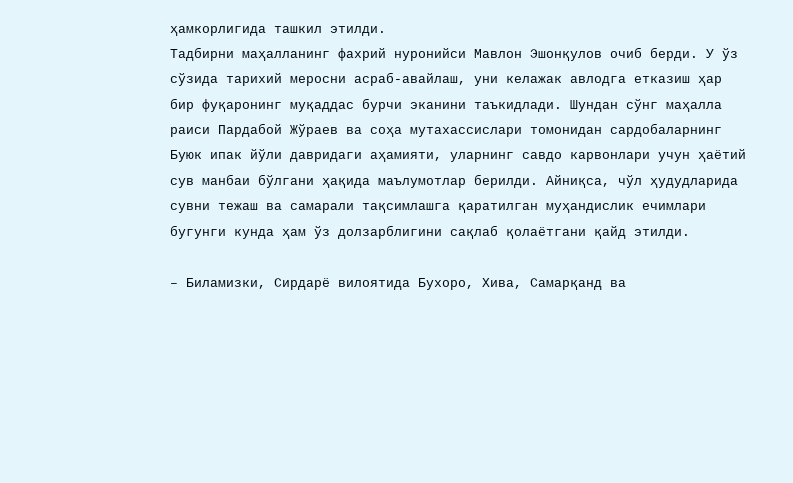ҳамкорлигида ташкил этилди.
Тадбирни маҳалланинг фахрий нуронийси Мавлон Эшонқулов очиб берди. У ўз сўзида тарихий меросни асраб-авайлаш, уни келажак авлодга етказиш ҳар бир фуқаронинг муқаддас бурчи эканини таъкидлади. Шундан сўнг маҳалла раиси Пардабой Жўраев ва соҳа мутахассислари томонидан сардобаларнинг Буюк ипак йўли давридаги аҳамияти, уларнинг савдо карвонлари учун ҳаётий сув манбаи бўлгани ҳақида маълумотлар берилди. Айниқса, чўл ҳудудларида сувни тежаш ва самарали тақсимлашга қаратилган муҳандислик ечимлари бугунги кунда ҳам ўз долзарблигини сақлаб қолаётгани қайд этилди.

– Биламизки, Сирдарё вилоятида Бухоро, Хива, Самарқанд ва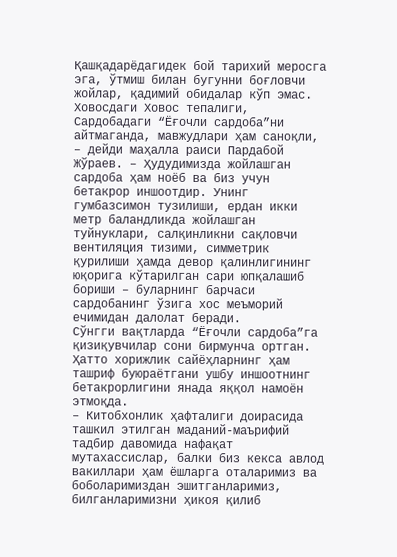Қашқадарёдагидек бой тарихий меросга эга, ўтмиш билан бугунни боғловчи жойлар, қадимий обидалар кўп эмас. Ховосдаги Ховос тепалиги, Сардобадаги “Ёғочли сардоба”ни айтмаганда, мавжудлари ҳам саноқли, – дейди маҳалла раиси Пардабой Жўраев. – Ҳудудимизда жойлашган сардоба ҳам ноёб ва биз учун бетакрор иншоотдир. Унинг гумбазсимон тузилиши, ердан икки метр баландликда жойлашган туйнуклари, салқинликни сақловчи вентиляция тизими, симметрик қурилиши ҳамда девор қалинлигининг юқорига кўтарилган сари юпқалашиб бориши – буларнинг барчаси сардобанинг ўзига хос меъморий ечимидан далолат беради.
Сўнгги вақтларда “Ёғочли сардоба”га қизиқувчилар сони бирмунча ортган. Ҳатто хорижлик сайёҳларнинг ҳам ташриф буюраётгани ушбу иншоотнинг бетакрорлигини янада яққол намоён этмоқда.
– Китобхонлик ҳафталиги доирасида ташкил этилган маданий-маърифий тадбир давомида нафақат мутахассислар, балки биз кекса авлод вакиллари ҳам ёшларга оталаримиз ва боболаримиздан эшитганларимиз, билганларимизни ҳикоя қилиб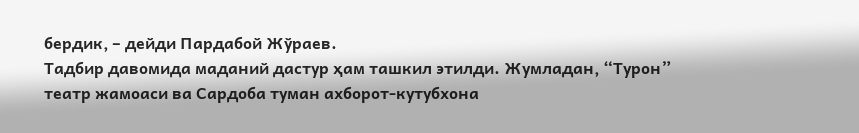бердик, – дейди Пардабой Жўраев.
Тадбир давомида маданий дастур ҳам ташкил этилди. Жумладан, “Турон” театр жамоаси ва Сардоба туман ахборот-кутубхона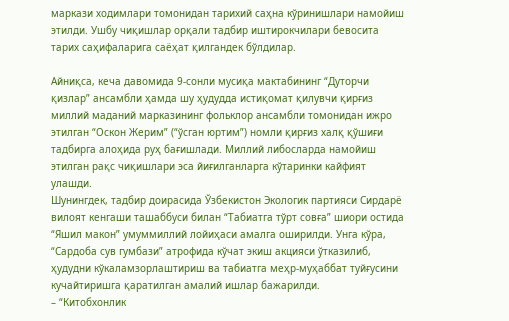маркази ходимлари томонидан тарихий саҳна кўринишлари намойиш этилди. Ушбу чиқишлар орқали тадбир иштирокчилари бевосита тарих саҳифаларига саёҳат қилгандек бўлдилар.

Айниқса, кеча давомида 9-сонли мусиқа мактабининг “Дуторчи қизлар” ансамбли ҳамда шу ҳудудда истиқомат қилувчи қирғиз миллий маданий марказининг фольклор ансамбли томонидан ижро этилган “Оскон Жерим” (“ўсган юртим”) номли қирғиз халқ қўшиғи тадбирга алоҳида руҳ бағишлади. Миллий либосларда намойиш этилган рақс чиқишлари эса йиғилганларга кўтаринки кайфият улашди.
Шунингдек, тадбир доирасида Ўзбекистон Экологик партияси Сирдарё вилоят кенгаши ташаббуси билан “Табиатга тўрт совға” шиори остида “Яшил макон” умуммиллий лойиҳаси амалга оширилди. Унга кўра, “Сардоба сув гумбази” атрофида кўчат экиш акцияси ўтказилиб, ҳудудни кўкаламзорлаштириш ва табиатга меҳр-муҳаббат туйғусини кучайтиришга қаратилган амалий ишлар бажарилди.
– “Китобхонлик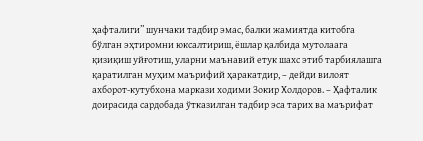ҳафталиги” шунчаки тадбир эмас, балки жамиятда китобга бўлган эҳтиромни юксалтириш, ёшлар қалбида мутолаага қизиқиш уйғотиш, уларни маънавий етук шахс этиб тарбиялашга қаратилган муҳим маърифий ҳаракатдир, – дейди вилоят ахборот-кутубхона маркази ходими Зокир Холдоров. – Ҳафталик доирасида сардобада ўтказилган тадбир эса тарих ва маърифат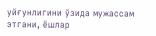уйғунлигини ўзида мужассам этгани, ёшлар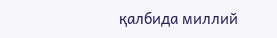қалбида миллий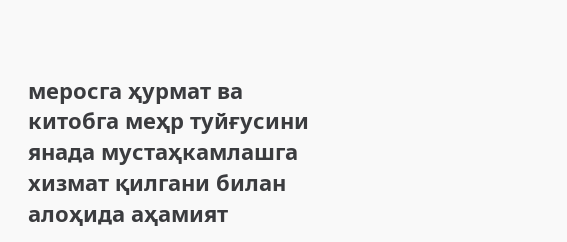меросга ҳурмат ва китобга меҳр туйғусини янада мустаҳкамлашга хизмат қилгани билан алоҳида аҳамият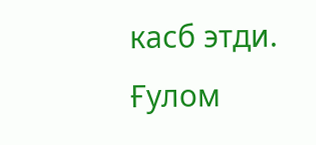касб этди.
Ғулом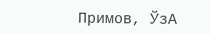Примов, ЎзА